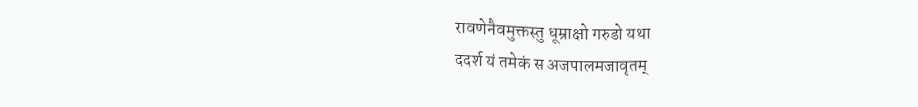रावणेनैवमुक्तस्तु धूम्राक्षो गरुडो यथा
ददर्श यं तमेकं स अजपालमजावृतम्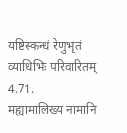यष्टिस्कन्धं रेणुभृतं व्याधिभिः परिवारितम् 4.71.
मह्यामालिख्य नामानि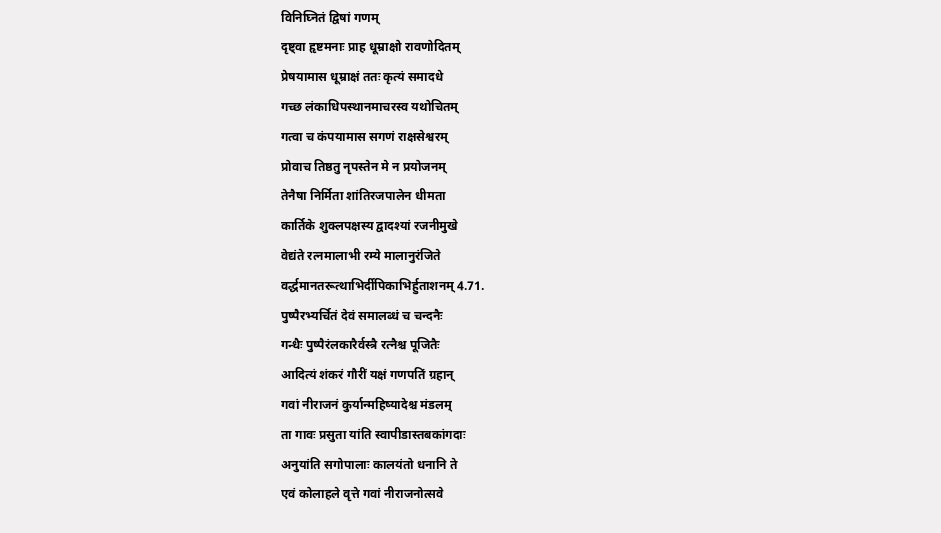विनिघ्नितं द्विषां गणम्
दृष्ट्वा हृष्टमनाः प्राह धूम्राक्षो रावणोदितम्
प्रेषयामास धूम्राक्षं ततः कृत्यं समादधे
गच्छ लंकाधिपस्थानमाचरस्व यथोचितम्
गत्वा च कंपयामास सगणं राक्षसेश्वरम्
प्रोवाच तिष्ठतु नृपस्तेन मे न प्रयोजनम्
तेनैषा निर्मिता शांतिरजपालेन धीमता
कार्तिके शुक्लपक्षस्य द्वादश्यां रजनीमुखे
वेद्यंते रत्नमालाभी रम्ये मालानुरंजिते
वर्द्धमानतरूत्थाभिर्दीपिकाभिर्हुताशनम् 4.71.
पुष्पैरभ्यर्चितं देवं समालब्धं च चन्दनैः
गन्धैः पुष्पैरंलकारैर्वस्त्रै रत्नैश्च पूजितैः
आदित्यं शंकरं गौरीं यक्षं गणपतिं ग्रहान्
गवां नीराजनं कुर्यान्महिष्यादेश्च मंडलम्
ता गावः प्रसुता यांति स्वापीडास्तबकांगदाः
अनुयांति सगोपालाः कालयंतो धनानि ते
एवं कोलाहले वृत्ते गवां नीराजनोत्सवे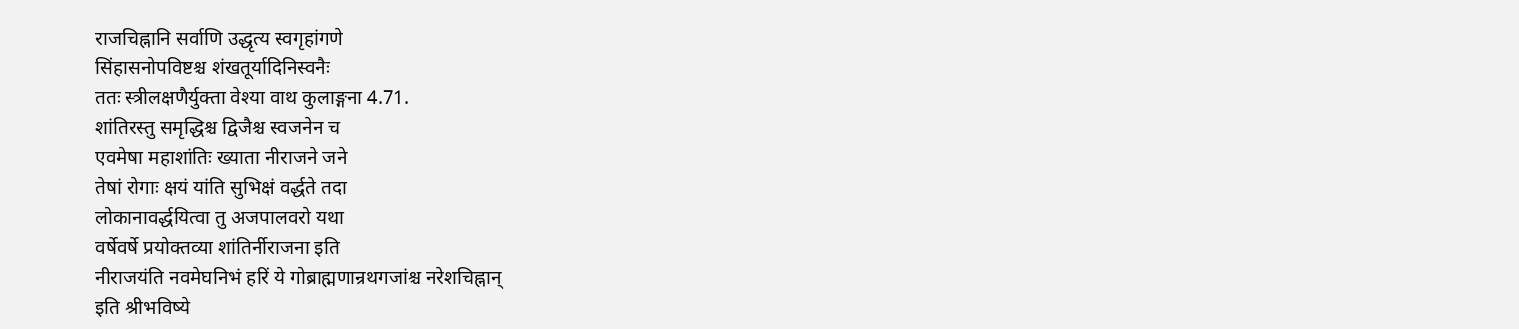राजचिह्नानि सर्वाणि उद्धृत्य स्वगृहांगणे
सिंहासनोपविष्टश्च शंखतूर्यादिनिस्वनैः
ततः स्त्रीलक्षणैर्युक्ता वेश्या वाथ कुलाङ्गना 4.71.
शांतिरस्तु समृद्धिश्च द्विजैश्च स्वजनेन च
एवमेषा महाशांतिः ख्याता नीराजने जने
तेषां रोगाः क्षयं यांति सुभिक्षं वर्द्धते तदा
लोकानावर्द्धयित्वा तु अजपालवरो यथा
वर्षेवर्षे प्रयोक्तव्या शांतिर्नीराजना इति
नीराजयंति नवमेघनिभं हरिं ये गोब्राह्मणान्रथगजांश्च नरेशचिह्नान्
इति श्रीभविष्ये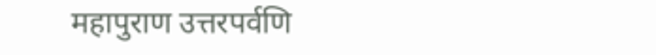महापुराण उत्तरपर्वणि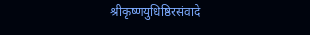श्रीकृष्णयुधिष्ठिरसंवादे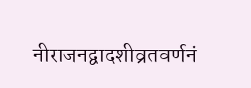नीराजनद्वादशीव्रतवर्णनं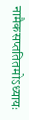नामैकसप्ततितमोऽध्यायः